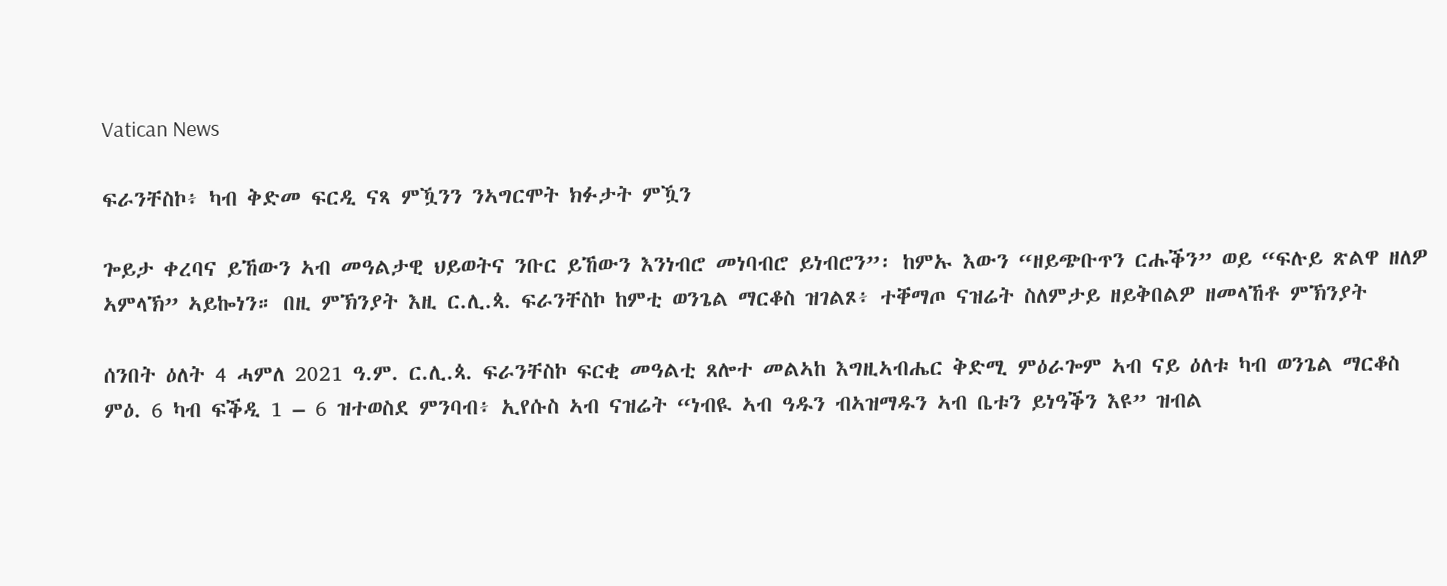Vatican News

ፍራንቸስኮ፥ ካብ ቅድመ ፍርዲ ናጻ ምዃንን ንኣግርሞት ክፉታት ምዃን

ጐይታ ቀረባና ይኸውን ኣብ መዓልታዊ ህይወትና ንቡር ይኸውን እንነብሮ መነባብሮ ይነብሮን”፡ ከምኡ እውን “ዘይጭቡጥን ርሑቕን” ወይ “ፍሉይ ጽልዋ ዘለዎ ኣምላኽ” ኣይኰነን። በዚ ምኽንያት እዚ ር.ሊ.ጳ. ፍራንቸስኮ ከምቲ ወንጌል ማርቆስ ዝገልጾ፥ ተቐማጦ ናዝሬት ስለምታይ ዘይቅበልዎ ዘመላኸቶ ምኽንያት

ሰንበት ዕለት 4 ሓምለ 2021 ዓ.ም. ር.ሊ.ጳ. ፍራንቸስኮ ፍርቂ መዓልቲ ጸሎተ መልኣከ እግዚኣብሔር ቅድሚ ምዕራጐም ኣብ ናይ ዕለቱ ካብ ወንጌል ማርቆስ ምዕ. 6 ካብ ፍቕዲ 1 – 6 ዝተወስደ ምንባብ፥ ኢየሱስ ኣብ ናዝሬት “ነብዪ ኣብ ዓዱን ብኣዝማዱን ኣብ ቤቱን ይነዓቕን እዩ” ዝብል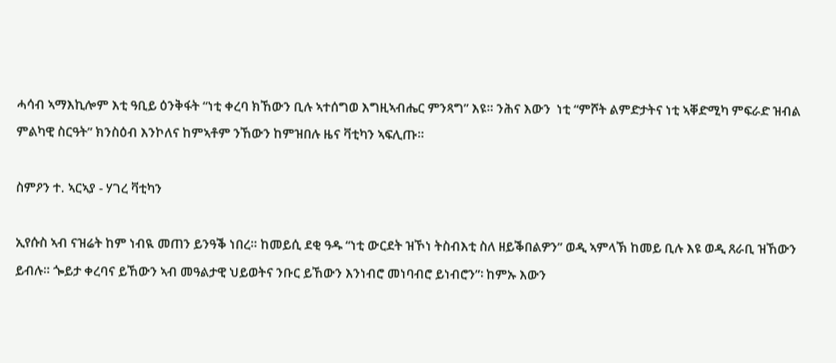ሓሳብ ኣማእኪሎም እቲ ዓቢይ ዕንቅፋት “ነቲ ቀረባ ክኸውን ቢሉ ኣተሰግወ እግዚኣብሔር ምንጻግ” እዩ። ንሕና እውን  ነቲ “ምሾት ልምድታትና ነቲ ኣቐድሚካ ምፍራድ ዝብል ምልካዊ ስርዓት” ክንስዕብ እንኮለና ከምኣቶም ንኸውን ከምዝበሉ ዜና ቫቲካን ኣፍሊጡ።

ስምዖን ተ. ኣርኣያ - ሃገረ ቫቲካን

ኢየሱስ ኣብ ናዝሬት ከም ነብዪ መጠን ይንዓቕ ነበረ። ከመይሲ ደቂ ዓዱ “ነቲ ውርደት ዝኾነ ትስብእቲ ስለ ዘይቕበልዎን” ወዲ ኣምላኽ ከመይ ቢሉ እዩ ወዲ ጸራቢ ዝኸውን ይብሉ። ጐይታ ቀረባና ይኸውን ኣብ መዓልታዊ ህይወትና ንቡር ይኸውን እንነብሮ መነባብሮ ይነብሮን”፡ ከምኡ እውን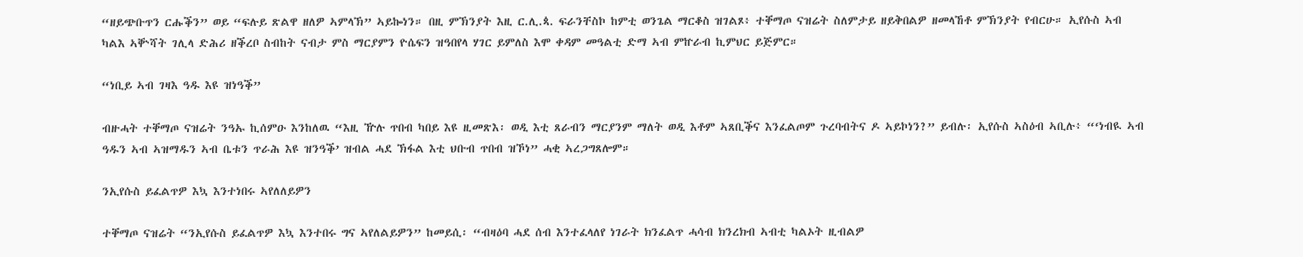“ዘይጭቡጥን ርሑቕን” ወይ “ፍሉይ ጽልዋ ዘለዎ ኣምላኽ” ኣይኰነን። በዚ ምኽንያት እዚ ር.ሊ.ጳ. ፍራንቸስኮ ከምቲ ወንጌል ማርቆስ ዝገልጾ፥ ተቐማጦ ናዝሬት ስለምታይ ዘይቅበልዎ ዘመላኸቶ ምኽንያት የብርሁ። ኢየሱስ ኣብ ካልእ ኣቝሻት ገሊላ ድሕሪ ዘቕረቦ ስብከት ናብታ ምስ ማርያምን ዮሴፍን ዝዓበየላ ሃገር ይምለስ እሞ ቀዳም መዓልቲ ድማ ኣብ ምኵራብ ኪምህር ይጅምር።

“ነቢይ ኣብ ገዛእ ዓዱ እዩ ዝነዓቕ”

ብዙሓት ተቐማጦ ናዝሬት ንዓኡ ኪሰምዑ እንከለዉ “እዚ ዅሉ ጥበብ ካበይ እዩ ዚመጽእ፡ ወዲ እቲ ጸራብን ማርያንም ማለት ወዲ እቶም ኣጸቢቕና እንፈልጦም ጉረባብትና ዶ ኣይኮነን?” ይብሉ፡ ኢየሱስ ኣስዕብ ኣቢሉ፥ “‘ነብዪ ኣብ ዓዱን ኣብ ኣዝማዱን ኣብ ቤቱን ጥራሕ እዩ ዝንዓቕ’ ዝብል ሓደ ኽፋል እቲ ህቡብ ጥበብ ዝኾነ” ሓቂ ኣረጋግጸሎም።

ንኢየሱስ ይፈልጥዎ እኳ እንተነበሩ ኣየለለይዎን

ተቐማጦ ናዝሬት “ንኢየሱስ ይፈልጥዎ እኳ እንተበሩ ግና ኣየለልይዎን” ከመይሲ፡ “ብዛዕባ ሓደ ሰብ እንተፈላለየ ነገራት ክንፈልጥ ሓሳብ ክንረክብ ኣብቲ ካልኦት ዚብልዎ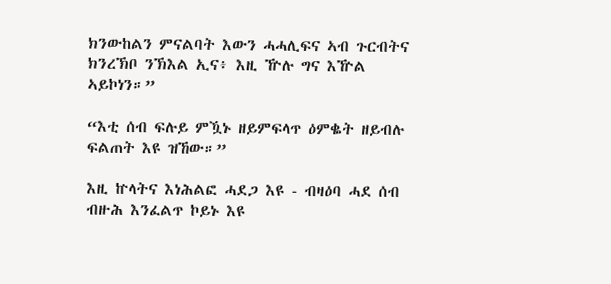ክንውከልን ምናልባት እውን ሓሓሊፍና ኣብ ጉርብትና ክንረኽቦ ንኽእል ኢና፥ እዚ ዅሉ ግና እዅል ኣይኮነን።”

“እቲ ሰብ ፍሉይ ምዃኑ ዘይምፍላጥ ዕምቈት ዘይብሉ ፍልጠት እዩ ዝኸው።”

እዚ ኵላትና እነሕልፎ ሓደጋ እዩ - ብዛዕባ ሓደ ሰብ ብዙሕ እንፈልጥ ኮይኑ እዩ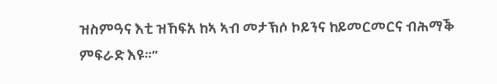ዝስምዓና እቲ ዝኸፍአ ከኣ ኣብ መታኽሶ ኮይንና ከይመርመርና ብሕማቕ ምፍራድ እዩ።”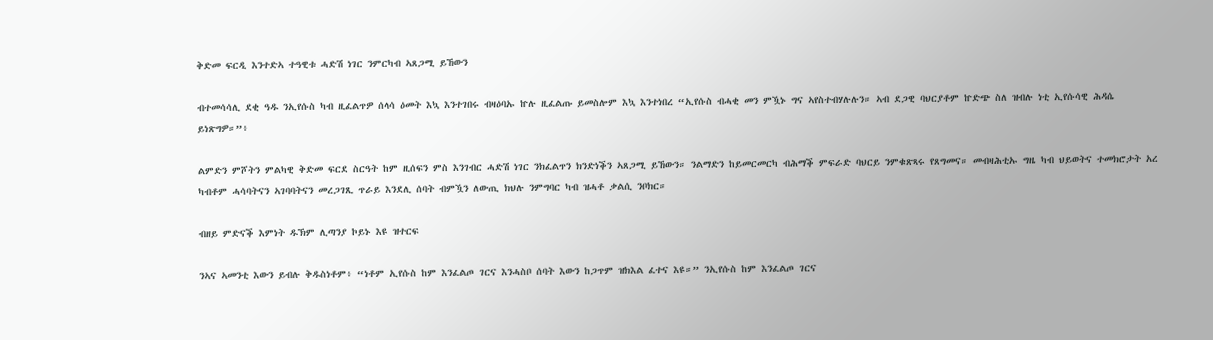ቅድመ ፍርዲ እንተድኣ ተዓዊቱ ሓድሽ ነገር ንምርካብ ኣጸጋሚ ይኸውን

ብተመሳሳሊ ደቂ ዓዱ ንኢየሱስ ካብ ዚፈልጥዎ ሰላሳ ዕመት እኳ እንተገበሩ ብዛዕባኡ ኵሉ ዚፈልጡ ይመስሎም እኳ እንተነበረ “ኢየሱስ ብሓቂ መን ምዃኑ ግና ኣየስተብሃሉሉን። ኣብ ደጋዊ ባህርያቶም ኵድጭ ስለ ዝብሉ ነቲ ኢየሱሳዊ ሕዳሴ ይነጽግዎ።”፥

ልምድን ምሾትን ምልካዊ ቅድመ ፍርደ ስርዓት ከም ዚሰፍን ምስ እንገብር ሓድሽ ነገር ንክፈልጥን ክንድነቕን ኣጸጋሚ ይኸውን። ንልማድን ከይመርመርካ ብሕማቕ ምፍራድ ባህርይ ንምቁጽጻሩ የጸግመና። መብዛሕቲኡ ግዜ ካብ ህይወትና ተመክሮታት አረ ካብቶም ሓሳባትናን ኣገባባትናን መረጋገጺ ጥራይ እንደሊ ሰባት ብምዃን ለውጢ ክህሉ ንምግባር ካብ ዝሓቶ ቃልሲ ንቦክር።

ብዘይ ምድናቕ እምነት ዱኽም ሊጣንያ ኮይኑ እዩ ዝተርፍ

ንኣና ኣመንቲ እውን ይብሉ ቅዱስነቶም፥ “ነቶም ኢየሱስ ከም እንፈልጦ ገርና እንሓስቦ ሰባት እውን ከጋጥም ዝክእል ፈተና እዩ።” ንኢየሱስ ከም እንፈልጦ ገርና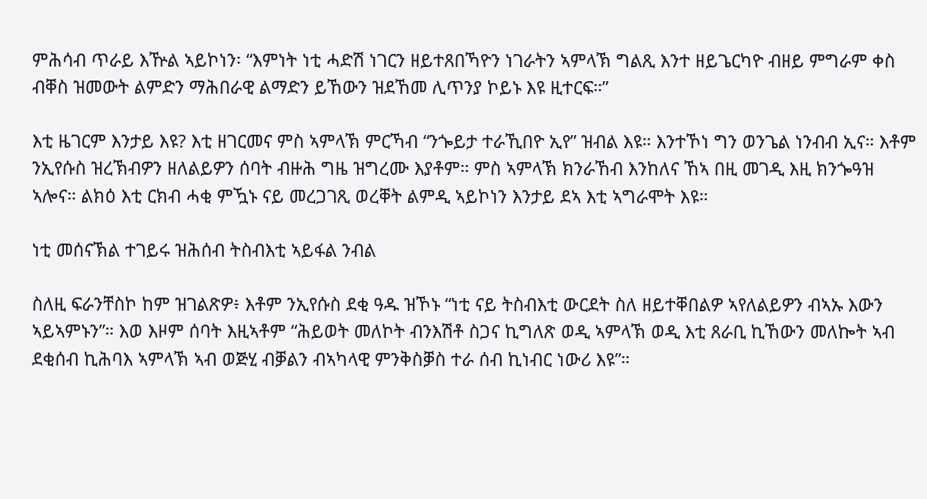ምሕሳብ ጥራይ እዅል ኣይኮነን፡ “እምነት ነቲ ሓድሽ ነገርን ዘይተጸበኻዮን ነገራትን ኣምላኽ ግልጺ እንተ ዘይጌርካዮ ብዘይ ምግራም ቀስ ብቐስ ዝመውት ልምድን ማሕበራዊ ልማድን ይኸውን ዝደኸመ ሊጥንያ ኮይኑ እዩ ዚተርፍ።”

እቲ ዜገርም እንታይ እዩ? እቲ ዘገርመና ምስ ኣምላኽ ምርኻብ “ንጐይታ ተራኺበዮ ኢየ” ዝብል እዩ። እንተኾነ ግን ወንጌል ነንብብ ኢና። እቶም ንኢየሱስ ዝረኽብዎን ዘለልይዎን ሰባት ብዙሕ ግዜ ዝግረሙ እያቶም። ምስ ኣምላኽ ክንራኸብ እንከለና ኸኣ በዚ መገዲ እዚ ክንጐዓዝ ኣሎና። ልክዕ እቲ ርክብ ሓቂ ምዃኑ ናይ መረጋገጺ ወረቐት ልምዲ ኣይኮነን እንታይ ደኣ እቲ ኣግራሞት እዩ።

ነቲ መሰናኽል ተገይሩ ዝሕሰብ ትስብእቲ ኣይፋል ንብል

ስለዚ ፍራንቸስኮ ከም ዝገልጽዎ፥ እቶም ንኢየሱስ ደቂ ዓዱ ዝኾኑ “ነቲ ናይ ትስብእቲ ውርደት ስለ ዘይተቐበልዎ ኣየለልይዎን ብኣኡ እውን ኣይኣምኑን”። እወ እዞም ሰባት እዚኣቶም “ሕይወት መለኮት ብንእሽቶ ስጋና ኪግለጽ ወዲ ኣምላኽ ወዲ እቲ ጸራቢ ኪኸውን መለኰት ኣብ ደቂሰብ ኪሕባእ ኣምላኽ ኣብ ወጅሂ ብቓልን ብኣካላዊ ምንቅስቓስ ተራ ሰብ ኪነብር ነውሪ እዩ”።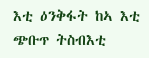እቲ ዕንቅፋት ከኣ እቲ ጭቡጥ ትስብእቲ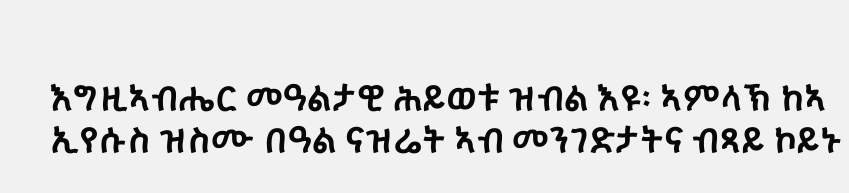እግዚኣብሔር መዓልታዊ ሕይወቱ ዝብል እዩ፡ ኣምላኽ ከኣ ኢየሱስ ዝስሙ በዓል ናዝሬት ኣብ መንገድታትና ብጻይ ኮይኑ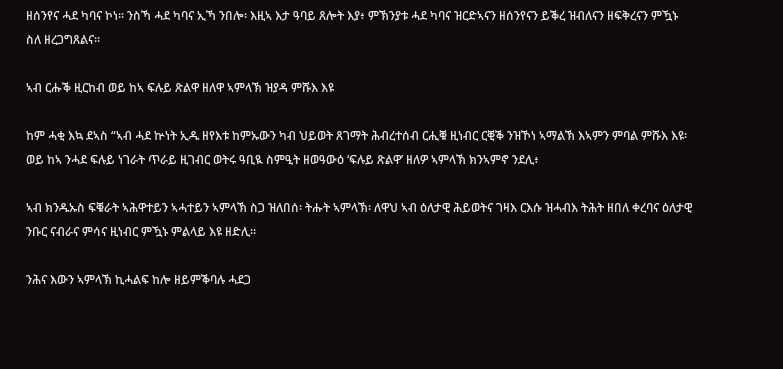ዘሰንየና ሓደ ካባና ኮነ። ንስኻ ሓደ ካባና ኢኻ ንበሎ፡ እዚኣ እታ ዓባይ ጸሎት እያ፥ ምኽንያቱ ሓደ ካባና ዝርድኣናን ዘሰንየናን ይቕረ ዝብለናን ዘፍቅረናን ምዃኑ ስለ ዘረጋግጸልና።

ኣብ ርሑቕ ዚርከብ ወይ ከኣ ፍሉይ ጽልዋ ዘለዋ ኣምላኽ ዝያዳ ምሹእ እዩ

ከም ሓቂ እኳ ደኣስ “ኣብ ሓደ ኵነት ኢዱ ዘየእቱ ከምኡውን ካብ ህይወት ጸገማት ሕብረተሰብ ርሒቑ ዚነብር ርቒቕ ንዝኾነ ኣማልኽ እኣምን ምባል ምሹእ እዩ፡ ወይ ከኣ ንሓደ ፍሉይ ነገራት ጥራይ ዚገብር ወትሩ ዓቢዪ ስምዒት ዘወዓውዕ ‘ፍሉይ ጽልዋ’ ዘለዎ ኣምላኽ ክንኣምኖ ንደሊ፥

ኣብ ክንዱኡስ ፍቑራት ኣሕዋተይን ኣሓተይን ኣምላኽ ስጋ ዝለበሰ፡ ትሑት ኣምላኽ፡ ለዋህ ኣብ ዕለታዊ ሕይወትና ገዛእ ርእሱ ዝሓብእ ትሕት ዘበለ ቀረባና ዕለታዊ ንቡር ናብራና ምሳና ዚነብር ምዃኑ ምልላይ እዩ ዘድሊ።

ንሕና እውን ኣምላኽ ኪሓልፍ ከሎ ዘይምቕባሉ ሓደጋ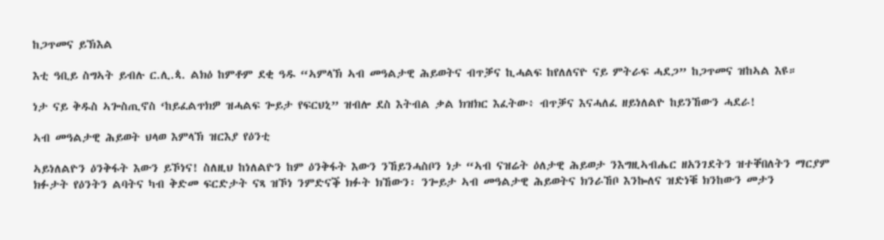ከጋጥመና ይኽእል

እቲ ዓቢይ ስግኣት ይብሉ ር.ሊ.ጳ. ልክዕ ከምቶም ደቂ ዓዱ “ኣምላኽ ኣብ መዓልታዊ ሕይወትና ብጥቓና ኪሓልፍ ከየለለናዮ ናይ ምትራፍ ሓደጋ” ከጋጥመና ዝከኣል እዩ።

ነታ ናይ ቅዱስ ኣጐስጢኖስ ‘ከይፈልጥክዎ ዝሓልፍ ጐይታ የፍርህኒ” ዝብሎ ደስ እትብል ቃል ክዝክር እፈትው፥ ብጥቓና እናሓለፈ ዘይነለልዮ ከይንኸውን ሓደራ!

ኣብ መዓልታዊ ሕይወት ህላወ እምላኽ ዝርእያ የዕንቲ

ኣይነለልዮን ዕንቅፋት እውን ይኾነና! ስለዚህ ከነለልዮን ከም ዕንቅፋት እውን ንኸይንሓስቦን ነታ “ኣብ ናዝሬት ዕለታዊ ሕይወታ ንእግዚኣብሔር ዘአንገደትን ዝተቐበለትን ማርያም ክፉታት የዕንትን ልባትና ካብ ቅድመ ፍርድታት ናጻ ዝኾነ ንምድናቕ ክፉት ክኸውን፡ ንጐይታ ኣብ መዓልታዊ ሕይወትና ክንራኸቦ እንኰለና ዝድነቑ ክንከውን መታን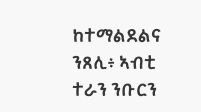ከተማልደልና ንጸሊ፥ ኣብቲ ተራን ንቡርን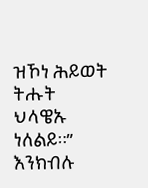ዝኾነ ሕይወት ትሑት ህላዌኡ ነለልይ።” እንክብሉ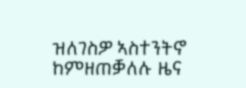ዝለገስዎ ኣስተንትኖ ከምዘጠቓለሉ ዜና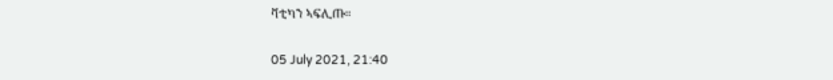ቫቲካን ኣፍሊጡ።

05 July 2021, 21:40